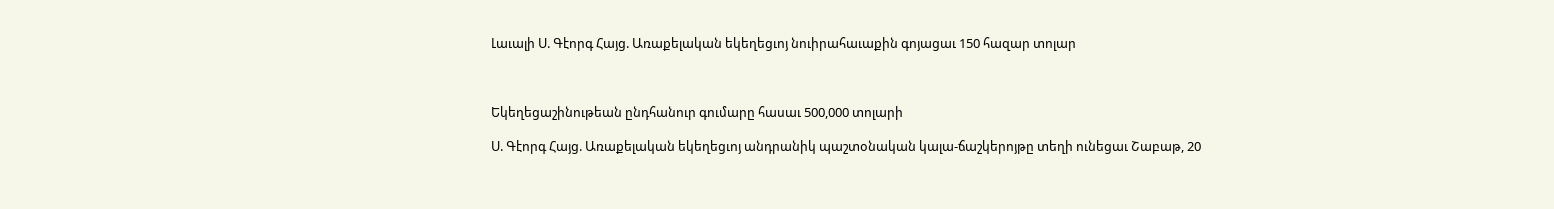Լաւալի Ս. Գէորգ Հայց. Առաքելական եկեղեցւոյ նուիրահաւաքին գոյացաւ 150 հազար տոլար



Եկեղեցաշինութեան ընդհանուր գումարը հասաւ 500,000 տոլարի

Ս. Գէորգ Հայց. Առաքելական եկեղեցւոյ անդրանիկ պաշտօնական կալա-ճաշկերոյթը տեղի ունեցաւ Շաբաթ, 20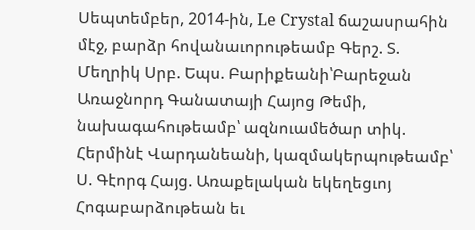Սեպտեմբեր, 2014-ին, Le Crystal ճաշասրահին մէջ, բարձր հովանաւորութեամբ Գերշ. Տ. Մեղրիկ Սրբ. Եպս. Բարիքեանի՝Բարեջան Առաջնորդ Գանատայի Հայոց Թեմի, նախագահութեամբ՝ ազնուամեծար տիկ. Հերմինէ Վարդանեանի, կազմակերպութեամբ՝ Ս. Գէորգ Հայց. Առաքելական եկեղեցւոյ Հոգաբարձութեան եւ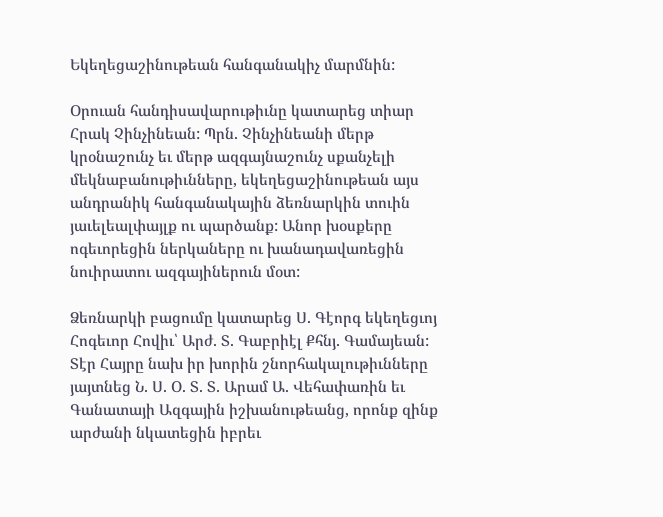Եկեղեցաշինութեան հանգանակիչ մարմնին:

Օրուան հանդիսավարութիւնը կատարեց տիար Հրակ Չինչինեան: Պրն. Չինչինեանի մերթ կրօնաշունչ եւ մերթ ազգայնաշունչ սքանչելի մեկնաբանութիւնները, եկեղեցաշինութեան այս անդրանիկ հանգանակային ձեռնարկին տուին յաւելեալփայլք ու պարծանք: Անոր խօսքերը ոգեւորեցին ներկաները ու խանադավառեցին նուիրատու ազգայիներուն մօտ:

Ձեռնարկի բացումը կատարեց Ս. Գէորգ եկեղեցւոյ Հոգեւոր Հովիւ՝ Արժ. Տ. Գաբրիէլ Քհնյ. Գամայեան: Տէր Հայրը նախ իր խորին շնորհակալութիւնները յայտնեց Ն. Ս. Օ. Տ. Տ. Արամ Ա. Վեհափառին եւ Գանատայի Ազգային իշխանութեանց, որոնք զինք արժանի նկատեցին իբրեւ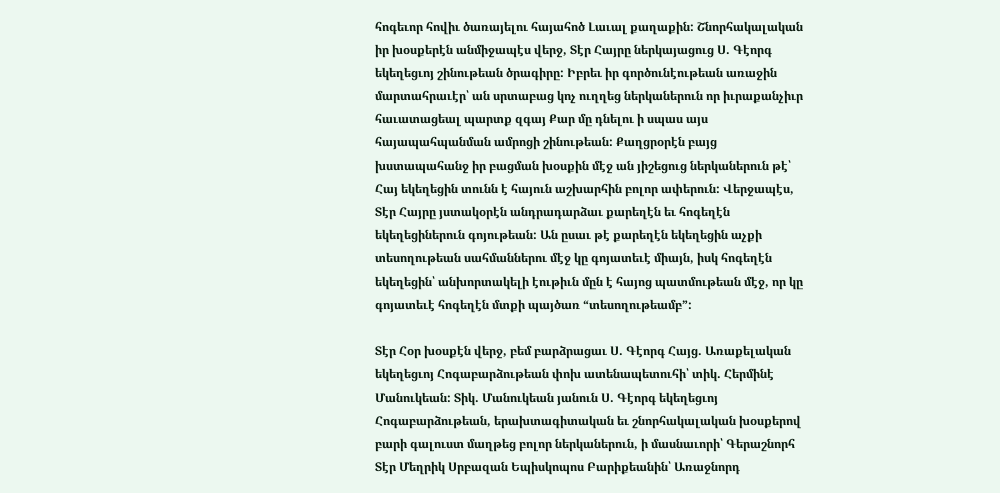հոգեւոր հովիւ ծառայելու հայահոծ Լաւալ քաղաքին: Շնորհակալական իր խօսքերէն անմիջապէս վերջ, Տէր Հայրը ներկայացուց Ս. Գէորգ եկեղեցւոյ շինութեան ծրագիրը: Իբրեւ իր գործունէութեան առաջին մարտահրաւէր՝ ան սրտաբաց կոչ ուղղեց ներկաներուն որ իւրաքանչիւր հաւատացեալ պարտք զգայ Քար մը դնելու ի սպաս այս հայապահպանման ամրոցի շինութեան: Քաղցրօրէն բայց խստապահանջ իր բացման խօսքին մէջ ան յիշեցուց ներկաներուն թէ՝ Հայ եկեղեցին տունն է հայուն աշխարհին բոլոր ափերուն: Վերջապէս, Տէր Հայրը յստակօրէն անդրադարձաւ քարեղէն եւ հոգեղէն եկեղեցիներուն գոյութեան: Ան ըսաւ թէ քարեղէն եկեղեցին աչքի տեսողութեան սահմաններու մէջ կը գոյատեւէ միայն, իսկ հոգեղէն եկեղեցին՝ անխորտակելի էութիւն մըն է հայոց պատմութեան մէջ, որ կը գոյատեւէ հոգեղէն մտքի պայծառ “տեսողութեամբ”:

Տէր Հօր խօսքէն վերջ, բեմ բարձրացաւ Ս. Գէորգ Հայց. Առաքելական եկեղեցւոյ Հոգաբարձութեան փոխ ատենապետուհի՝ տիկ. Հերմինէ Մանուկեան: Տիկ. Մանուկեան յանուն Ս. Գէորգ եկեղեցւոյ Հոգաբարձութեան, երախտագիտական եւ շնորհակալական խօսքերով բարի գալուստ մաղթեց բոլոր ներկաներուն, ի մասնաւորի՝ Գերաշնորհ Տէր Մեղրիկ Սրբազան Եպիսկոպոս Բարիքեանին՝ Առաջնորդ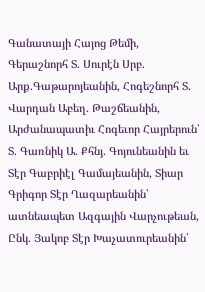Գանատայի Հայոց Թեմի, Գերաշնորհ Տ. Սուրէն Սրբ. Արք.Գաթարոյեանին, Հոգեշնորհ Տ. Վարդան Աբեղ. Թաշճեանին, Արժանապատիւ Հոգեւոր Հայրերուն՝ Տ. Գառնիկ Ա. Քհնյ. Գոյունեանին եւ Տէր Գաբրիէլ Գամայեանին, Տիար Գրիգոր Տէր Ղազարեանին՝ ատնեապետ Ազգային Վարչութեան, Ընկ. Յակոբ Տէր Խաչատուրեանին՝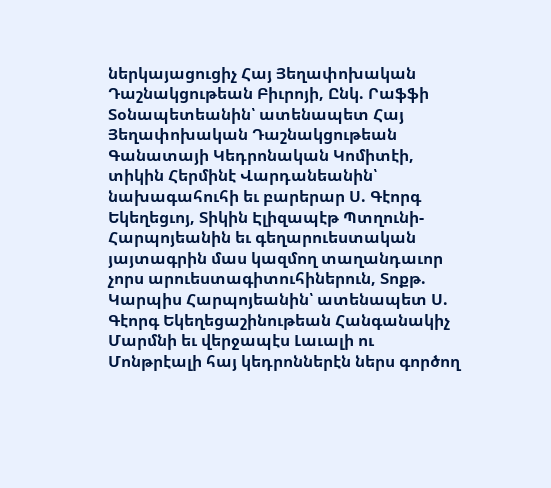ներկայացուցիչ Հայ Յեղափոխական Դաշնակցութեան Բիւրոյի, Ընկ. Րաֆֆի Տօնապետեանին՝ ատենապետ Հայ Յեղափոխական Դաշնակցութեան Գանատայի Կեդրոնական Կոմիտէի, տիկին Հերմինէ Վարդանեանին՝ նախագահուհի եւ բարերար Ս. Գէորգ Եկեղեցւոյ, Տիկին Էլիզապէթ Պտղունի-Հարպոյեանին եւ գեղարուեստական յայտագրին մաս կազմող տաղանդաւոր չորս արուեստագիտուհիներուն, Տոքթ. Կարպիս Հարպոյեանին՝ ատենապետ Ս. Գէորգ Եկեղեցաշինութեան Հանգանակիչ Մարմնի եւ վերջապէս Լաւալի ու Մոնթրէալի հայ կեդրոններէն ներս գործող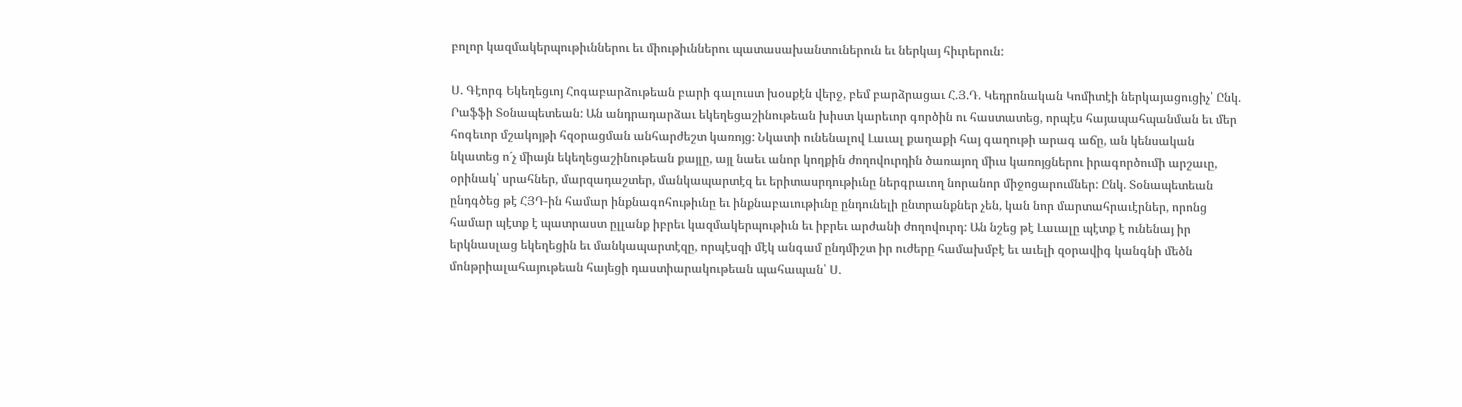բոլոր կազմակերպութիւններու եւ միութիւններու պատասախանտուներուն եւ ներկայ հիւրերուն:

Ս. Գէորգ Եկեղեցւոյ Հոգաբարձութեան բարի գալուստ խօսքէն վերջ, բեմ բարձրացաւ Հ.Յ.Դ. Կեդրոնական Կոմիտէի ներկայացուցիչ՝ Ընկ. Րաֆֆի Տօնապետեան: Ան անդրադարձաւ եկեղեցաշինութեան խիստ կարեւոր գործին ու հաստատեց, որպէս հայապահպանման եւ մեր հոգեւոր մշակոյթի հզօրացման անհարժեշտ կառոյց: Նկատի ունենալով Լաւալ քաղաքի հայ գաղութի արագ աճը, ան կենսական նկատեց ո´չ միայն եկեղեցաշինութեան քայլը, այլ նաեւ անոր կողքին ժողովուրդին ծառայող միւս կառոյցներու իրագործումի արշաւը, օրինակ՝ սրահներ, մարզադաշտեր, մանկապարտէզ եւ երիտասրդութիւնը ներգրաւող նորանոր միջոցարումներ: Ընկ. Տօնապետեան ընդգծեց թէ ՀՅԴ-ին համար ինքնագոհութիւնը եւ ինքնաբաւութիւնը ընդունելի ընտրանքներ չեն, կան նոր մարտահրաւէրներ, որոնց համար պէտք է պատրաստ ըլլանք իբրեւ կազմակերպութիւն եւ իբրեւ արժանի ժողովուրդ: Ան նշեց թէ Լաւալը պէտք է ունենայ իր երկնասլաց եկեղեցին եւ մանկապարտէզը, որպէսզի մէկ անգամ ընդմիշտ իր ուժերը համախմբէ եւ աւելի զօրավիգ կանգնի մեծն մոնթրիալահայութեան հայեցի դաստիարակութեան պահապան՝ Ս.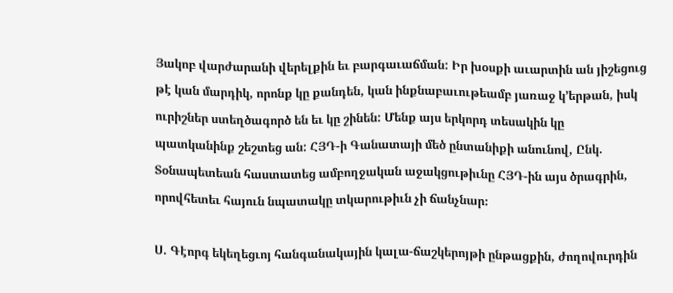Յակոբ վարժարանի վերելքին եւ բարգաւաճման: Իր խօսքի աւարտին ան յիշեցուց թէ կան մարդիկ, որոնք կը քանդեն, կան ինքնաբաւութեամբ յառաջ կ’երթան, իսկ ուրիշներ ստեղծագործ են եւ կը շինեն: Մենք այս երկորդ տեսակին կը պատկանինք շեշտեց ան: ՀՅԴ-ի Գանատայի մեծ ընտանիքի անունով, Ընկ. Տօնապետեան հաստատեց ամբողջական աջակցութիւնը ՀՅԴ-ին այս ծրագրին, որովհետեւ հայուն նպատակը տկարութիւն չի ճանչնար։

Ս. Գէորգ եկեղեցւոյ հանգանակային կալա-ճաշկերոյթի ընթացքին, ժողովուրդին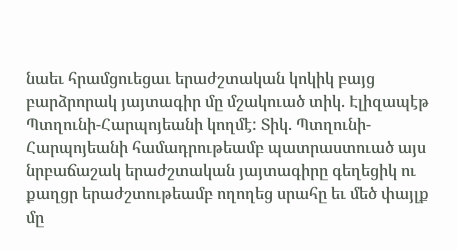նաեւ հրամցուեցաւ երաժշտական կոկիկ բայց բարձրորակ յայտագիր մը մշակուած տիկ. Էլիզապէթ Պտղունի-Հարպոյեանի կողմէ: Տիկ. Պտղունի-Հարպոյեանի համադրութեամբ պատրաստուած այս նրբաճաշակ երաժշտական յայտագիրը գեղեցիկ ու քաղցր երաժշտութեամբ ողողեց սրահը եւ մեծ փայլք մը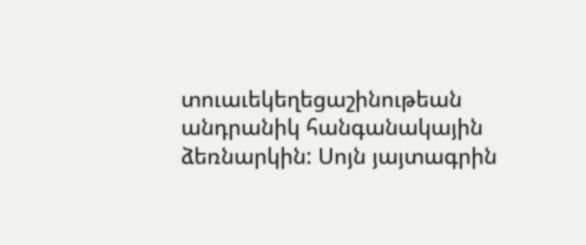տուաւեկեղեցաշինութեան անդրանիկ հանգանակային ձեռնարկին: Սոյն յայտագրին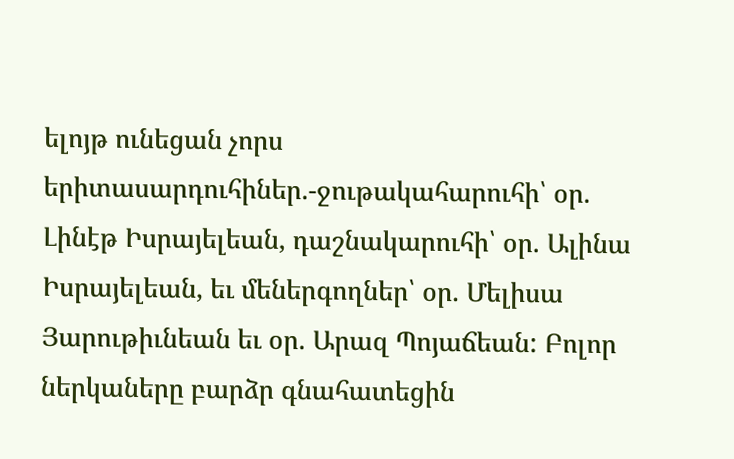ելոյթ ունեցան չորս երիտասարդուհիներ.-ջութակահարուհի՝ օր. Լինէթ Իսրայելեան, դաշնակարուհի՝ օր. Ալինա Իսրայելեան, եւ մեներգողներ՝ օր. Մելիսա Յարութիւնեան եւ օր. Արազ Պոյաճեան: Բոլոր ներկաները բարձր գնահատեցին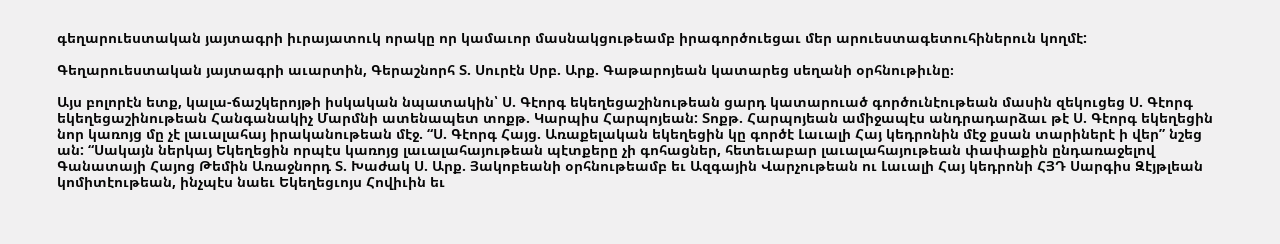գեղարուեստական յայտագրի իւրայատուկ որակը որ կամաւոր մասնակցութեամբ իրագործուեցաւ մեր արուեստագետուհիներուն կողմէ:

Գեղարուեստական յայտագրի աւարտին, Գերաշնորհ Տ. Սուրէն Սրբ. Արք. Գաթարոյեան կատարեց սեղանի օրհնութիւնը։

Այս բոլորէն ետք, կալա-ճաշկերոյթի իսկական նպատակին՝ Ս. Գէորգ եկեղեցաշինութեան ցարդ կատարուած գործունէութեան մասին զեկուցեց Ս. Գէորգ եկեղեցաշինութեան Հանգանակիչ Մարմնի ատենապետ տոքթ. Կարպիս Հարպոյեան: Տոքթ. Հարպոյեան ամիջապէս անդրադարձաւ թէ Ս. Գէորգ եկեղեցին նոր կառոյց մը չէ լաւալահայ իրականութեան մէջ. “Ս. Գէորգ Հայց. Առաքելական եկեղեցին կը գործէ Լաւալի Հայ կեդրոնին մէջ քսան տարիներէ ի վեր” նշեց ան: “Սակայն ներկայ Եկեղեցին որպէս կառոյց լաւալահայութեան պէտքերը չի գոհացներ, հետեւաբար լաւալահայութեան փափաքին ընդառաջելով Գանատայի Հայոց Թեմին Առաջնորդ Տ. Խաժակ Ս. Արք. Յակոբեանի օրհնութեամբ եւ Ազգային Վարչութեան ու Լաւալի Հայ կեդրոնի ՀՅԴ Սարգիս Զէյթլեան կոմիտէութեան, ինչպէս նաեւ Եկեղեցւոյս Հովիւին եւ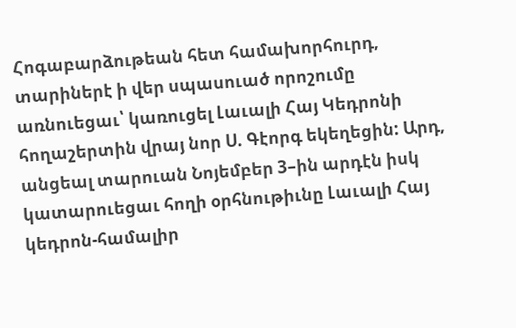Հոգաբարձութեան հետ համախորհուրդ, տարիներէ ի վեր սպասուած որոշումը առնուեցաւ՝ կառուցել Լաւալի Հայ Կեդրոնի հողաշերտին վրայ նոր Ս. Գէորգ եկեղեցին: Արդ, անցեալ տարուան Նոյեմբեր 3–ին արդէն իսկ կատարուեցաւ հողի օրհնութիւնը Լաւալի Հայ կեդրոն-համալիր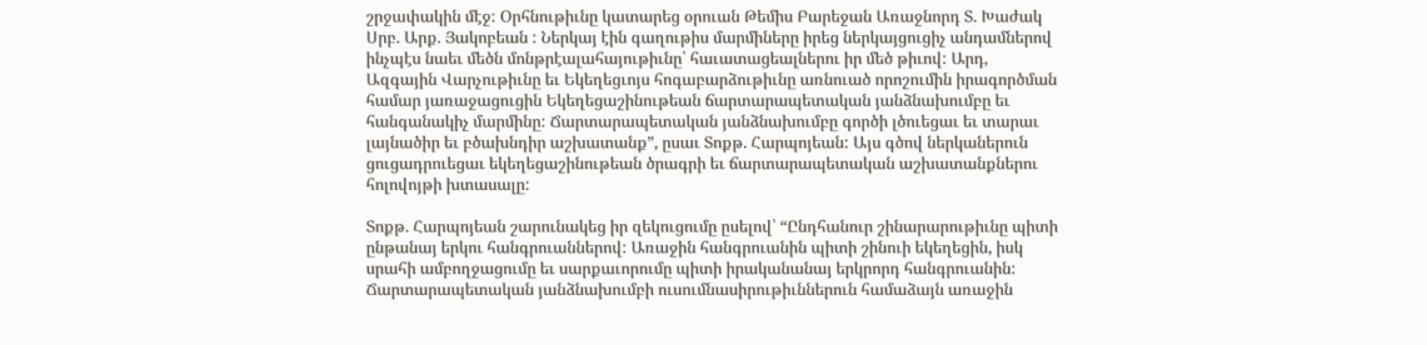շրջափակին մէջ: Օրհնութիւնը կատարեց օրուան Թեմիս Բարեջան Առաջնորդ Տ. Խաժակ Սրբ. Արք. Յակոբեան : Ներկայ էին գաղութիս մարմիները իրեց ներկայցուցիչ անդամներով ինչպէս նաեւ մեծն մոնթրէալահայութիւնը՝ հաւատացեալներու իր մեծ թիւով: Արդ, Ազգային Վարչութիւնը եւ Եկեղեցւոյս հոգաբարձութիւնը առնուած որոշումին իրագործման համար յառաջացուցին Եկեղեցաշինութեան ճարտարապետական յանձնախումբը եւ հանգանակիչ մարմինը: Ճարտարապետական յանձնախումբը գործի լծուեցաւ եւ տարաւ լայնածիր եւ բծախնդիր աշխատանք”, ըսաւ Տոքթ. Հարպոյեան: Այս գծով ներկաներուն ցուցադրուեցաւ եկեղեցաշինութեան ծրագրի եւ ճարտարապետական աշխատանքներու հոլովոյթի խտասալը:

Տոքթ. Հարպոյեան շարունակեց իր զեկուցումը ըսելով՝ “Ընդհանուր շինարարութիւնը պիտի ընթանայ երկու հանգրուաններով: Առաջին հանգրուանին պիտի շինուի եկեղեցին, իսկ սրահի ամբողջացումը եւ սարքաւորումը պիտի իրականանայ երկրորդ հանգրուանին: Ճարտարապետական յանձնախումբի ուսումնասիրութիւններուն համաձայն առաջին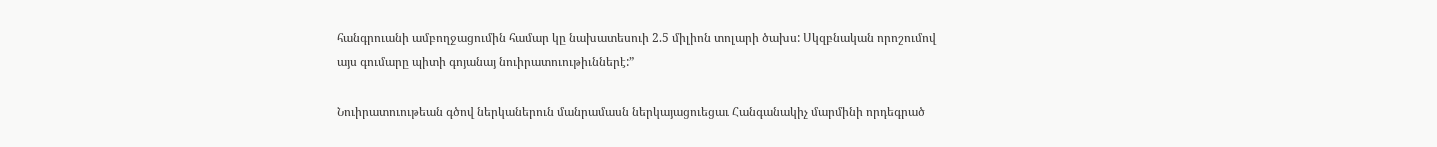հանգրուանի ամբողջացումին համար կը նախատեսուի 2.5 միլիոն տոլարի ծախս: Սկզբնական որոշումով այս գումարը պիտի գոյանայ նուիրատուութիւններէ:”

Նուիրատուութեան գծով ներկաներուն մանրամասն ներկայացուեցաւ Հանգանակիչ մարմինի որդեգրած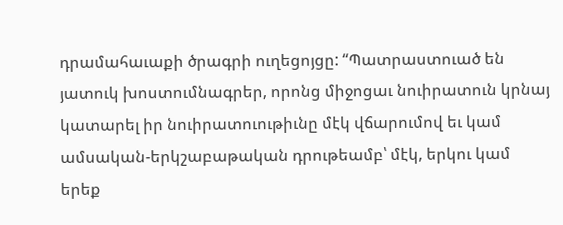դրամահաւաքի ծրագրի ուղեցոյցը: “Պատրաստուած են յատուկ խոստումնագրեր, որոնց միջոցաւ նուիրատուն կրնայ կատարել իր նուիրատուութիւնը մէկ վճարումով եւ կամ ամսական-երկշաբաթական դրութեամբ՝ մէկ, երկու կամ երեք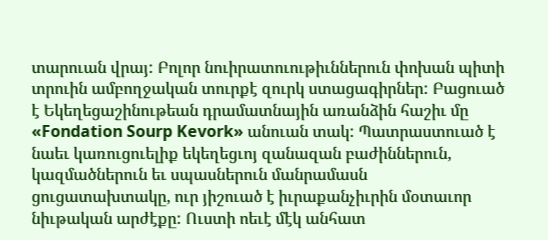տարուան վրայ: Բոլոր նուիրատուութիւններուն փոխան պիտի տրուին ամբողջական տուրքէ զուրկ ստացագիրներ: Բացուած է Եկեղեցաշինութեան դրամատնային առանձին հաշիւ մը «Fondation Sourp Kevork» անուան տակ: Պատրաստուած է նաեւ կառուցուելիք եկեղեցւոյ զանազան բաժիններուն, կազմածներուն եւ սպասներուն մանրամասն ցուցատախտակը, ուր յիշուած է իւրաքանչիւրին մօտաւոր նիւթական արժէքը: Ուստի ոեւէ մէկ անհատ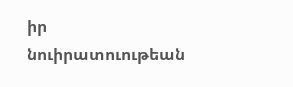իր նուիրատուութեան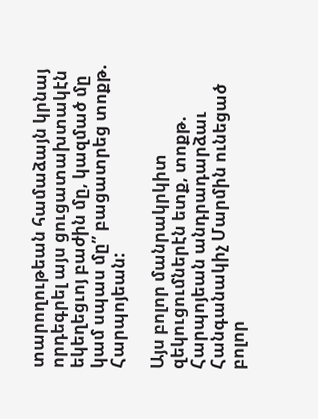տարողութեան համաձայն կրնայ որդեգրել այս ցուցատախտակէն եկեղեցւոյ բաժին մը, կազմած մը կամ սպաս մը” բացատրեց տոքթ. Հարպոյեան:

Այս բոլոր մանրակրկիտ զեկուցումներէն ետք, տոքթ. Հարպոյեան անդրադարձաւ Հանգանակիչ Մարմին ունեցած բոլոր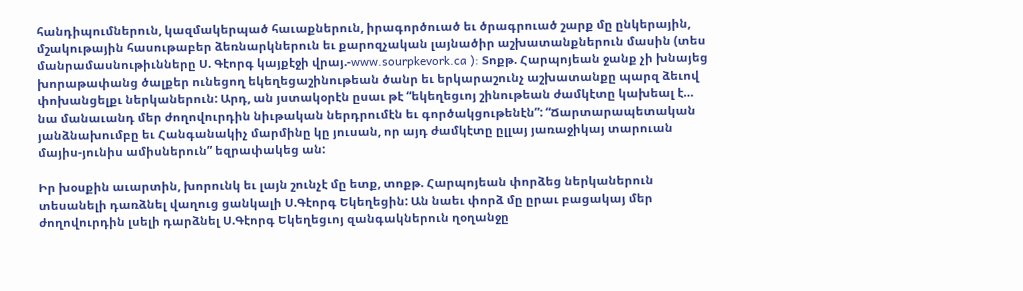հանդիպումներուն, կազմակերպած հաւաքներուն, իրագործուած եւ ծրագրուած շարք մը ընկերային, մշակութային հասութաբեր ձեռնարկներուն եւ քարոզչական լայնածիր աշխատանքներուն մասին (տես մանրամասնութիւնները Ս. Գէորգ կայքէջի վրայ.-www.sourpkevork.ca ): Տոքթ. Հարպոյեան ջանք չի խնայեց խորաթափանց ծալքեր ունեցող եկեղեցաշինութեան ծանր եւ երկարաշունչ աշխատանքը պարզ ձեւով փոխանցելքւ ներկաներուն: Արդ, ան յստակօրէն ըսաւ թէ “եկեղեցւոյ շինութեան ժամկէտը կախեալ է… նա մանաւանդ մեր ժողովուրդին նիւթական ներդրումէն եւ գործակցութենէն”: “Ճարտարապետական յանձնախումբը եւ Հանգանակիչ մարմինը կը յուսան, որ այդ ժամկէտը ըլլայ յառաջիկայ տարուան մայիս-յունիս ամիսներուն” եզրափակեց ան:

Իր խօսքին աւարտին, խորունկ եւ լայն շունչէ մը ետք, տոքթ. Հարպոյեան փորձեց ներկաներուն տեսանելի դառձնել վաղուց ցանկալի Ս.Գէորգ Եկեղեցին: Ան նաեւ փորձ մը ըրաւ բացակայ մեր ժողովուրդին լսելի դարձնել Ս.Գէորգ Եկեղեցւոյ զանգակներուն ղօղանջը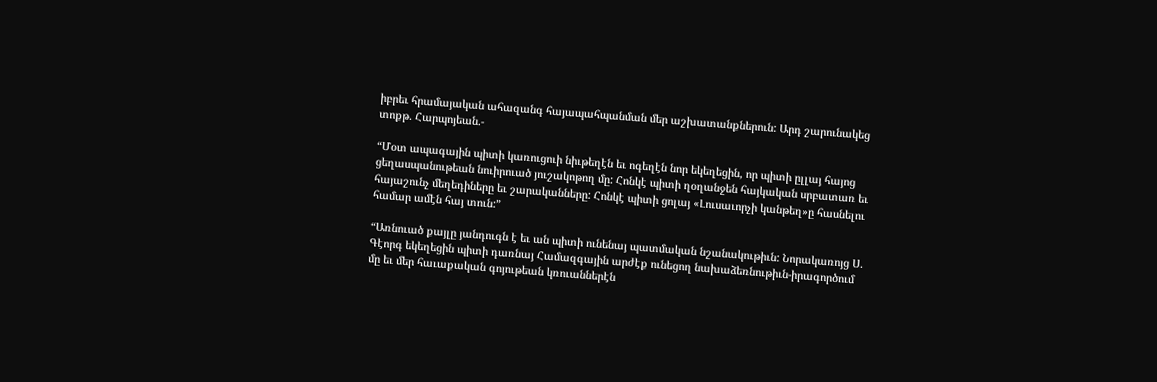իբրեւ հրամայական ահազանգ հայապահպանման մեր աշխատանքներուն: Արդ շարունակեց տոքթ. Հարպոյեան.-

“Մօտ ապագային պիտի կառուցուի նիւթեղէն եւ ոգեղէն նոր եկեղեցին, որ պիտի ըլլայ հայոց ցեղասպանութեան նուիրուած յուշակոթող մը: Հոնկէ պիտի ղօղանջեն հայկական սրբատառ եւ հայաշունչ մեղեդիները եւ շարականները: Հոնկէ պիտի ցոլայ «Լուսաւորչի կանթեղ»ը հասնելու համար ամէն հայ տուն:”

“Առնուած քայլը յանդուգն է եւ ան պիտի ունենայ պատմական նշանակութիւն: Նորակառոյց Ս. Գէորգ եկեղեցին պիտի դառնայ Համազգային արժէք ունեցող նախաձեռնութիւն-իրագործում մը եւ մեր հաւաքական գոյութեան կռուաններէն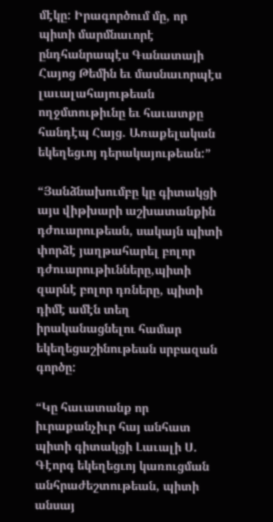մէկը: Իրագործում մը, որ պիտի մարմնաւորէ ընդհանրապէս Գանատայի Հայոց Թեմին եւ մասնաւորպէս լաւալահայութեան ողջմտութիւնը եւ հաւատքը հանդէպ Հայց. Առաքելական եկեղեցւոյ դերակայութեան:”

“Յանձնախումբը կը գիտակցի այս վիթխարի աշխատանքին դժուարութեան, սակայն պիտի փորձէ յաղթահարել բոլոր դժուարութիւնները,պիտի զարնէ բոլոր դռները, պիտի դիմէ ամէն տեղ իրականացնելու համար եկեղեցաշինութեան սրբազան գործը:

“Կը հաւատանք որ իւրաքանչիւր հայ անհատ պիտի գիտակցի Լաւալի Ս. Գէորգ եկեղեցւոյ կառուցման անհրաժեշտութեան, պիտի անսայ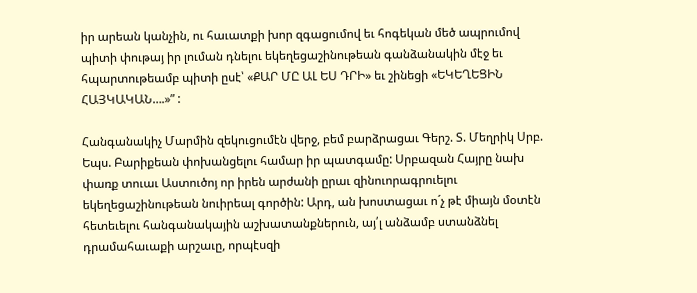իր արեան կանչին, ու հաւատքի խոր զգացումով եւ հոգեկան մեծ ապրումով պիտի փութայ իր լուման դնելու եկեղեցաշինութեան գանձանակին մէջ եւ հպարտութեամբ պիտի ըսէ՝ «ՔԱՐ ՄԸ ԱԼ ԵՍ ԴՐԻ» եւ շինեցի «ԵԿԵՂԵՑԻՆ ՀԱՅԿԱԿԱՆ….»” :

Հանգանակիչ Մարմին զեկուցումէն վերջ, բեմ բարձրացաւ Գերշ. Տ. Մեղրիկ Սրբ. Եպս. Բարիքեան փոխանցելու համար իր պատգամը: Սրբազան Հայրը նախ փառք տուաւ Աստուծոյ որ իրեն արժանի ըրաւ զինուորագրուելու եկեղեցաշինութեան նուիրեալ գործին: Արդ, ան խոստացաւ ո´չ թէ միայն մօտէն հետեւելու հանգանակային աշխատանքներուն, այ՛լ անձամբ ստանձնել դրամահաւաքի արշաւը, որպէսզի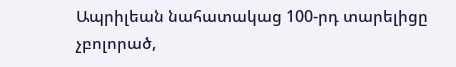Ապրիլեան նահատակաց 100-րդ տարելիցը չբոլորած,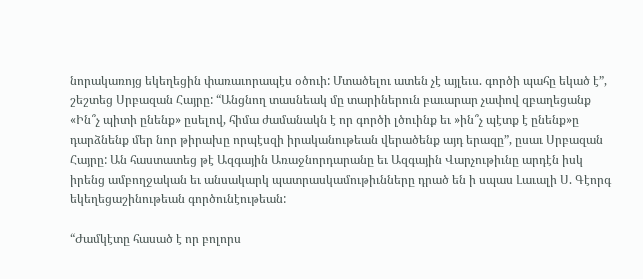նորակառոյց եկեղեցին փառաւորապէս օծուի: Մտածելու ատեն չէ այլեւս. գործի պահը եկած է”, շեշտեց Սրբազան Հայրը: “Անցնող տասնեակ մը տարիներուն բաւարար չափով զբաղեցանք «Ին՞չ պիտի ընենք» ըսելով, հիմա ժամանակն է որ գործի լծուինք եւ »ին՞չ պէտք է ընենք»ը դարձնենք մեր նոր թիրախը որպէսզի իրականութեան վերածենք այդ երազը”, ըսաւ Սրբազան Հայրը: Ան հաստատեց թէ Ազգային Առաջնորդարանը եւ Ազգային Վարչութիւնը արդէն իսկ իրենց ամբողջական եւ անսակարկ պատրասկամութիւնները դրած են ի սպաս Լաւալի Ս. Գէորգ եկեղեցաշինութեան գործունէութեան:

“Ժամկէտը հասած է որ բոլորս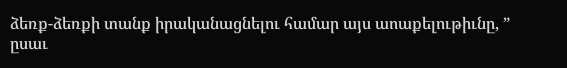ձեռք-ձեռքի տանք իրականացնելու համար այս աոաքելութիւնը, ” ըսաւ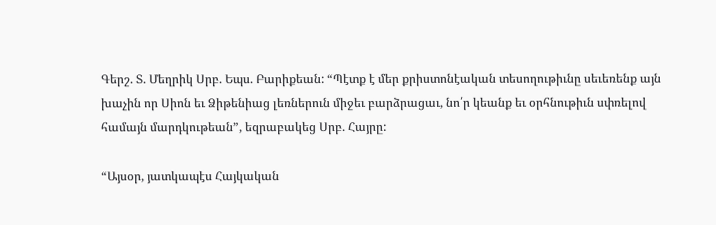Գերշ. Տ. Մեղրիկ Սրբ. Եպս. Բարիքեան: “Պէտք է մեր քրիստոնէական տեսողութիւնը սեւեռենք այն խաչին որ Սիոն եւ Ձիթենիաց լեռներուն միջեւ բարձրացաւ, նո՛ր կեանք եւ օրհնութիւն սփռելով համայն մարդկութեան”, եզրաբակեց Սրբ. Հայրը:

“Այսօր, յատկապէս Հայկական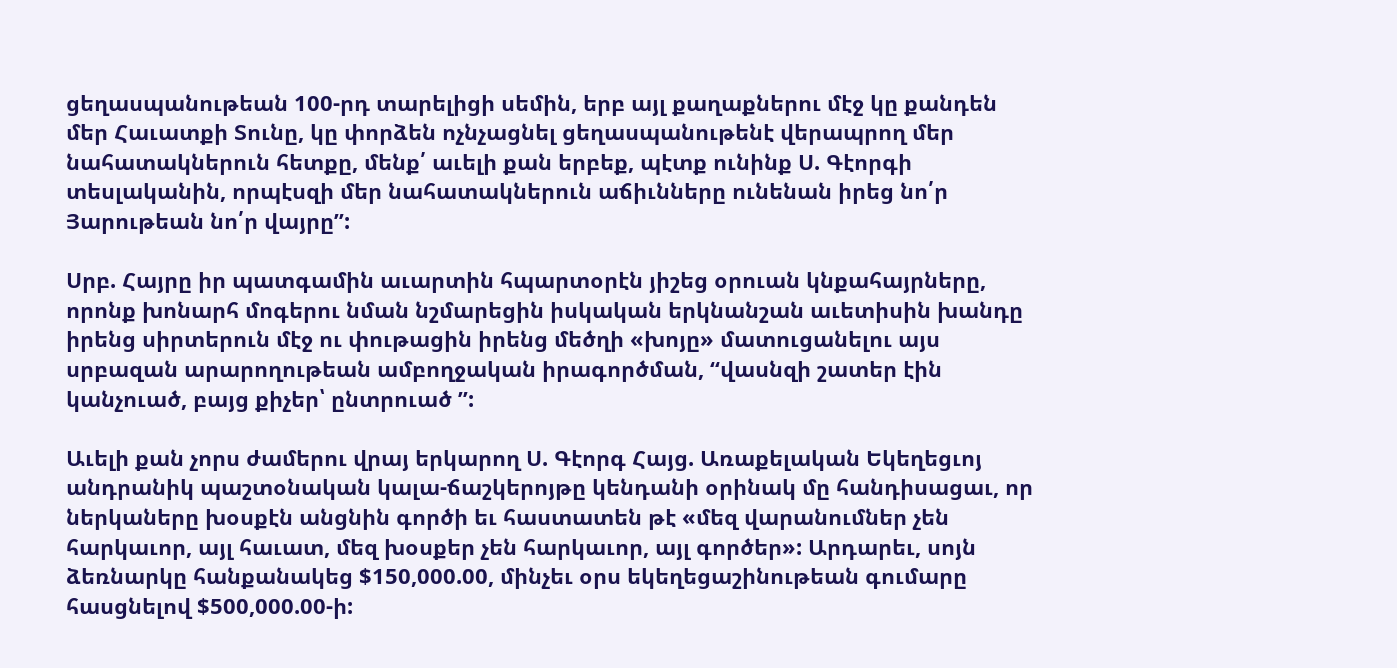ցեղասպանութեան 100-րդ տարելիցի սեմին, երբ այլ քաղաքներու մէջ կը քանդեն մեր Հաւատքի Տունը, կը փորձեն ոչնչացնել ցեղասպանութենէ վերապրող մեր նահատակներուն հետքը, մենք՛ աւելի քան երբեք, պէտք ունինք Ս. Գէորգի տեսլականին, որպէսզի մեր նահատակներուն աճիւնները ունենան իրեց նո՛ր Յարութեան նո՛ր վայրը”:

Սրբ. Հայրը իր պատգամին աւարտին հպարտօրէն յիշեց օրուան կնքահայրները, որոնք խոնարհ մոգերու նման նշմարեցին իսկական երկնանշան աւետիսին խանդը իրենց սիրտերուն մէջ ու փութացին իրենց մեծղի «խոյը» մատուցանելու այս սրբազան արարողութեան ամբողջական իրագործման, “վասնզի շատեր էին կանչուած, բայց քիչեր՝ ընտրուած ”:

Աւելի քան չորս ժամերու վրայ երկարող Ս. Գէորգ Հայց. Առաքելական Եկեղեցւոյ անդրանիկ պաշտօնական կալա-ճաշկերոյթը կենդանի օրինակ մը հանդիսացաւ, որ ներկաները խօսքէն անցնին գործի եւ հաստատեն թէ «մեզ վարանումներ չեն հարկաւոր, այլ հաւատ, մեզ խօսքեր չեն հարկաւոր, այլ գործեր»: Արդարեւ, սոյն ձեռնարկը հանքանակեց $150,000.00, մինչեւ օրս եկեղեցաշինութեան գումարը հասցնելով $500,000.00-ի: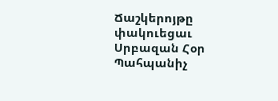Ճաշկերոյթը փակուեցաւ Սրբազան Հօր Պահպանիչ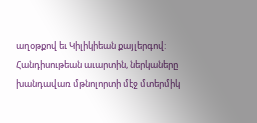աղօթքով եւ Կիլիկիեան քայլերգով: Հանդիսութեան աւարտին, ներկաները խանդավառ մթնոլորտի մէջ մտերմիկ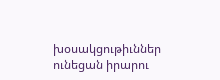խօսակցութիւններ ունեցան իրարու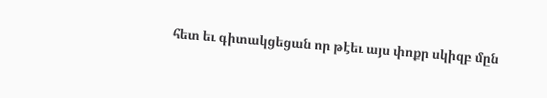հետ եւ գիտակցեցան որ թէեւ այս փոքր սկիզբ մըն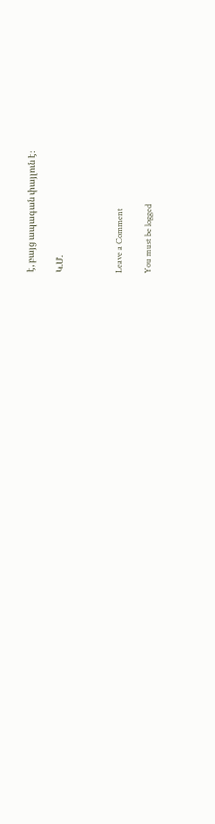է, բայց ապագան փայլուն է։

Կ.Մ.



Leave a Comment

You must be logged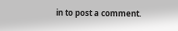in to post a comment.